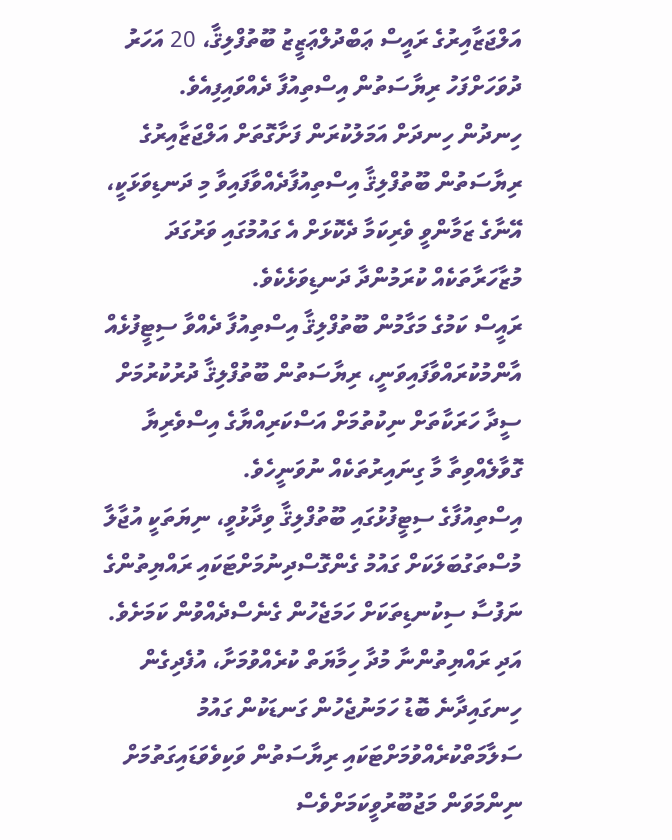އަލްޖަޒާއިރުގެ ރައީސް ޢަބްދުލްޢަޒީޒު ބޫތުފްލިޤާ، 20 އަހަރު ދުވަހަށްފަހު ރިޔާސަތުން އިސްތިއުފާ ދެއްވައިފިއެވެ.
ހިނދުން ހިނދަށް އަމަލުކުރަން ފަށާގޮތަށް އަލްޖަޒާއިރުގެ ރިޔާސަތުން ބޫތުފްލިޤާ އިސްތިއުފާދެއްވާފައިވާ މި ދަނޑިވަޅަކީ، އޭނާގެ ޒަމާންވީ ވެރިކަމާ ދެކޮޅަށް އެ ގައުމުގައި ވަރުގަދަ މުޒާހަރާތަކެއް ކުރަމުންދާ ދަނޑިވަޅެކެވެ.
ރައީސް ކަމުގެ މަގާމުން ބޫތުފްލިޤާ އިސްތިއުފާ ދެއްވާ ސިޓީފުޅެއް އާންމުކުރައްވާފައިވަނީ، ރިޔާސަތުން ބޫތުފްލިޤާ ދުރުކުރުމަށް ސީދާ ހަރަކާތަށް ނިކުތުމަށް އަސްކަރިއްޔާގެ އިސްވެރިޔާ ގޮވާލެއްވިތާ މާ ގިނައިރުތަކެއް ނުވަނީހެވެ.
އިސްތިއުފާގެ ސިޓީފުޅުގައި ބޫތުފްލިޤާ ވިދާޅުވީ، ނިޔަތަކީ އުޖާލާ މުސްތަގުބަލަކަށް ގައުމު ގެންގޮސްދިނުމަށްޓަކައި ރައްޔިތުންގެ ނަފުސާ ސިކުނޑިތަކަށް ހަމަޖެހުން ގެނެސްދެއްވުން ކަމަށެވެ. އަދި ރައްޔިތުންނާ މުދާ ހިމާޔަތް ކުރެއްވުމަށާ، އުފެދިގެން ހިނގައިދާނެ ބޮޑު ހަމަނުޖެހުން ގަނޑަކުން ގައުމު ސަލާމަތްކުރެއްވުމަށްޓަކައި ރިޔާސަތުން ވަކިވެވަޑައިގަތުމަށް ނިންމަވަން މަޖުބޫރުވީކަމަށްވެސް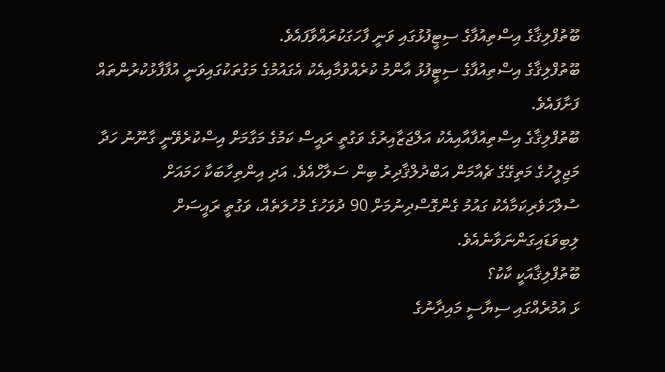ބޫތުފްލިޤާގެ އިސްތިއުފާގެ ސިޓީފުޅުގައި ވަނީ ފާހަގަކުރައްވާފައެވެ.
ބޫތުފްލިޤާގެ އިސްތިއުފާގެ ސިޓީފުޅު އާންމު ކުރެއްވުމާއިއެކު އެގައުމުގެ މަގުތަކުގައިވަނީ އުފާފާޅުކުރުންތައް ފަށާފައެވެ.
ބޫތުފްލިޤާގެ އިސްތިއުފާއާއިއެކު އަލްޖަޒާއިރުގެ ވަގުތީ ރައީސް ކަމުގެ މަގާމަށް އިސްކުރެވޭނީ ގާނޫނު ހަދާ މަޖިލީހުގެ މަތިގޭގެ ޗެއާމަން އަބްދުލްޤާދިރު ބިން ސަލާހްއެވެ. އަދި އިންތިހާބަކާ ހަމައަށް ސުލްހަވެރިކަމާއެކު ގައުމު ގެންގޮސްދިނުމަށް 90 ދުވަހުގެ މުހުލަތެއް، ވަގުތީ ރައީސަށް ލިބިވަޑައިގަންނަވާނެއެވެ.
ބޫތުފްލިޤާއަކީ ކާކު؟
ޅަ އުމުރެއްގައި ސިޔާސީ މައިދާނުގެ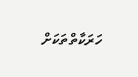ހަރަކާތްތަކަށް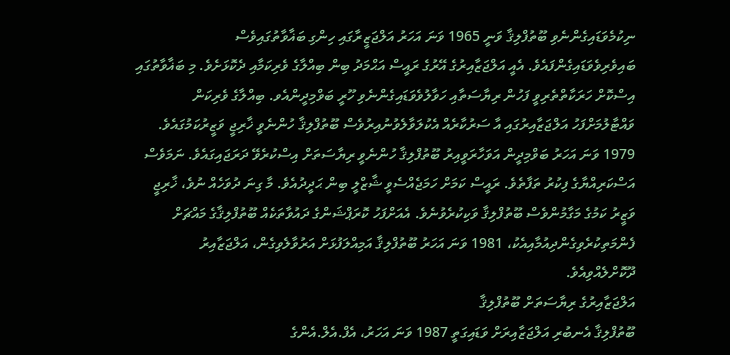ނިކުމެވަޑައިގެންނެވި ބޫތުފްލިޤާ ވަނީ 1965 ވަނަ އަހަރު އަލްޖަޒީރާގައި ހިންގި ބަޣާވާތުގައިވެސް ބައިވެރިވެވަޑައިގެންފައެވެ. އެއީ އަލްޖަޒާއިރުގެ އޭރުގެ ރައީސް އަޙްމަދު ބިން ބިއްލާގެ ވެރިކަމާއި ދެކޮޅަށެވެ. މި ބަޣާވާތުގައި އިސްކޮށް ހަރަކާތްތެރިވީ ފަހުން ރިޔާސަތާއި ހަވާލުވެވަޑައިގެންނެވި ހޫރީ ބަވްމިދީންއެވ. ބިއްލާގެ ވެރިކަން ވައްޓާލުމަށްފަހު އަލްޖަޒާއިރުގައި އާ ސަރުކާރެއް އެކުލަވާލެވުނުއިރުވެސް ބޫތުފްލިޤާ ހުންނެވީ ޚާރިޖީ ވަޒީރުކަމުގައެވެ. 1979 ވަނަ އަހަރު ބަވްމިދީން އަވަހާރަވީއިރު ބޫތުފްލިޤާ ހުންނެވީ ރިޔާސަތަށް އިސްކުރެވޭ ދަރަޖައިގައެވެ. ނަމަވެސް އަސްކަރިއްޔާގެ ފިކުރު ތަފާތެވެ. ރައީސް ކަމަށް ހަމަޖެއްސެވީ ޝާޒްލީ ބިން ޙަދީދުއެވެ. މާ ގިނަ ދުވަހެއް ނުވެ، ޚާރިޖީ ވަޒީރު ކަމުގެ މަގާމުންވެސް ބޫތުފްލިޤާ ވަކިކުރެވުނެވެ. އެއަށްފަހު ކޮރަޕްޝަންގެ ދައުވާތަކެއް ބޫތުފްލިޤާގެ މައްޗަށް ފެންމަތިކުރެވިގެންދިއުމާއިއެކު، 1981 ވަނަ އަހަރު ބޫތުފްލިޤާ އަމިއްލަފުޅަށް އަރުވާލެވިގެން، އަލްޖަޒާއިރު ދޫކޮށްލެއްވިއެވެ.
އަލްޖަޒާއިރުގެ ރިޔާސަތަށް ބޫތުފްލިޤާ
ބޫތުފްލިޤާ އެނބުރި އަލްޖަޒާއިރަށް ވަޑައިގަތީ 1987 ވަނަ އަހަރު، އެފް.އެލް.އެންގެ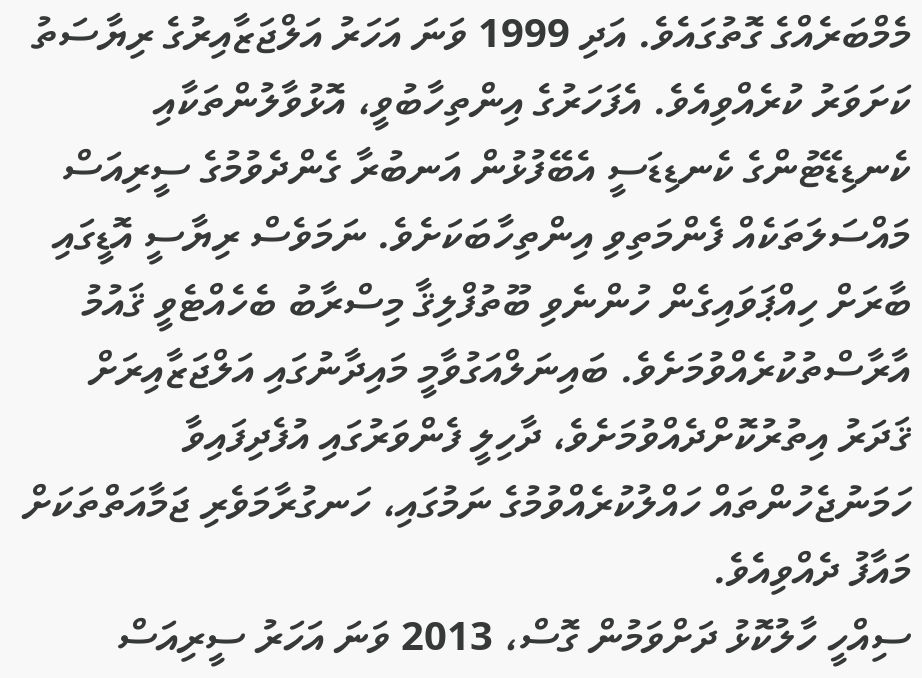މެމްބަރެއްގެ ގޮތުގައެވެ. އަދި 1999 ވަނަ އަހަރު އަލްޖަޒާއިރުގެ ރިޔާސަތު ކަށަވަރު ކުރެއްވިއެވެ. އެފަހަރުގެ އިންތިހާބުވީ، އޮޅުވާލުންތަކާއި ކެނޑިޑޭޓުންގެ ކެނޑިޑަސީ އެބޭފުޅުން އަނބުރާ ގެންދެވުމުގެ ސީރިއަސް މައްސަލަތަކެއް ފެންމަތިވި އިންތިހާބަކަށެވެ. ނަމަވެސް ރިޔާސީ އޮޑީގައި ބާރަށް ހިއްޕަވައިގެން ހުންނެވި ބޫތުފްލިޤާ މިސްރާބު ބެހެއްޓެވީ ޤައުމު އާރާސްތުކުރެއްވުމަށެވެ. ބައިނަލްއަގުވާމީ މައިދާނުގައި އަލްޖަޒާއިރަށް ޤަދަރު އިތުރުކޮށްދެއްވުމަށެވެ، ދާހިލީ ފެންވަރުގައި އުފެދިފައިވާ ހަމަނުޖެހުންތައް ހައްލުކުރެއްވުމުގެ ނަމުގައި، ހަނގުރާމަވެރި ޖަމާއަތްތަކަށް މައާފު ދެއްވިއެވެ.
ސިއްހީ ހާލުކޮޅު ދަށްވަމުން ގޮސް، 2013 ވަނަ އަހަރު ސީރިއަސް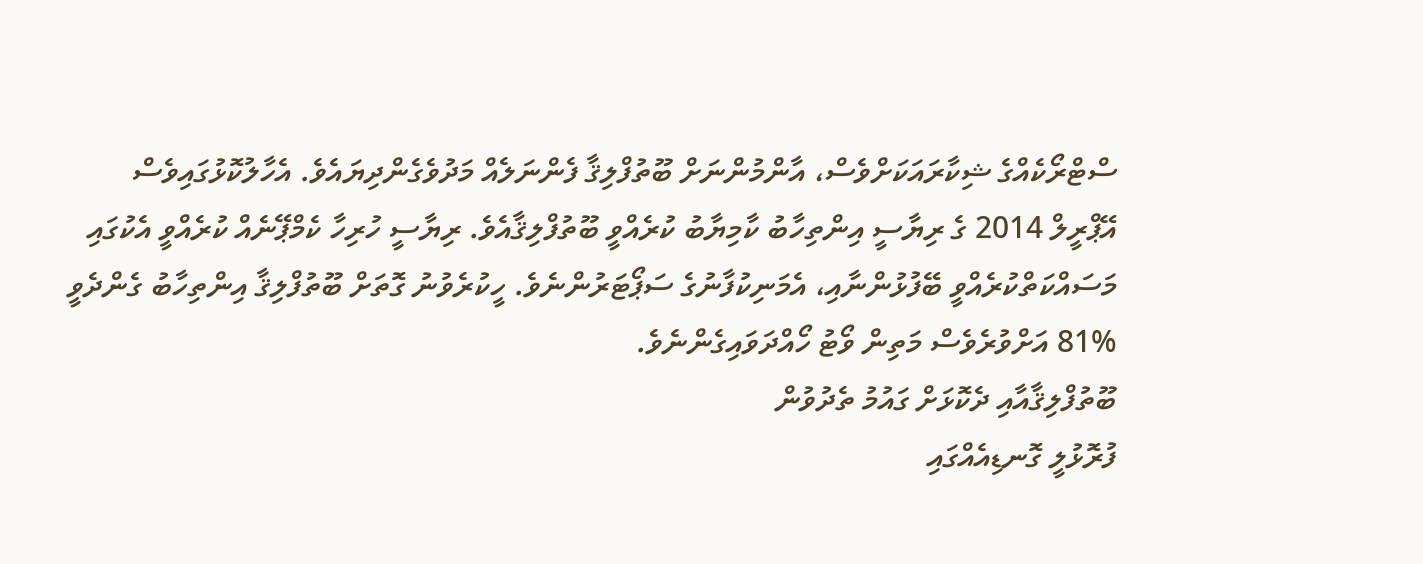ސްޓްރޯކެއްގެ ޝިކާރައަކަށްވެސް، އާންމުންނަށް ބޫތުފްލިޤާ ފެންނަލެއް މަދުވެގެންދިޔައެވެ. އެހާލުކޮޅުގައިވެސް އޭޕްރީލް 2014 ގެ ރިޔާސީ އިންތިހާބު ކާމިޔާބު ކުރެއްވީ ބޫތުފްލިޤާއެވެ. ރިޔާސީ ހުރިހާ ކެމްޕޭނެއް ކުރެއްވީ އެކުގައި މަސައްކަތްކުރެއްވީ ބޭފުޅުންނާއި، އެމަނިކުފާނުގެ ސަޕޯޓަރުންނެވެ. ހީކުރެވުނު ގޮތަށް ބޫތުފްލިޤާ އިންތިހާބު ގެންދެވީ %81 އަށްވުރެވެސް މަތިން ވޯޓު ހޯއްދަވައިގެންނެވެ.
ބޫތުފްލިޤާއާއި ދެކޮޅަށް ގައުމު ތެދުވުން
ފުރޮޅުލީ ގޮނޑިއެއްގައި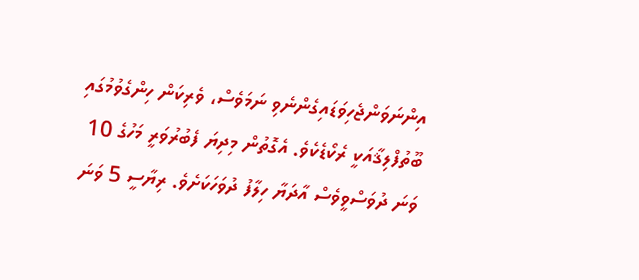އިންނަވަންޖެހިވަޑައިގެންނެވި ނަމަވެސް، ވެރިކަން ހިންގެވުމުގައި ބޫތުފްލިޤާއަކީ ރެކޯޑެކެވެ. އެގޮތުން މިދިޔަ ފެބުރުވަރީ މަހުގެ 10 ވަނަ ދުވަސްވީވެސް އާދަޔާ ހިލާފު ދުވަހަކަށެވެ. ރިޔާސީ 5 ވަނަ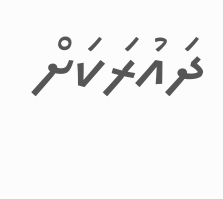ދައުރަކަށް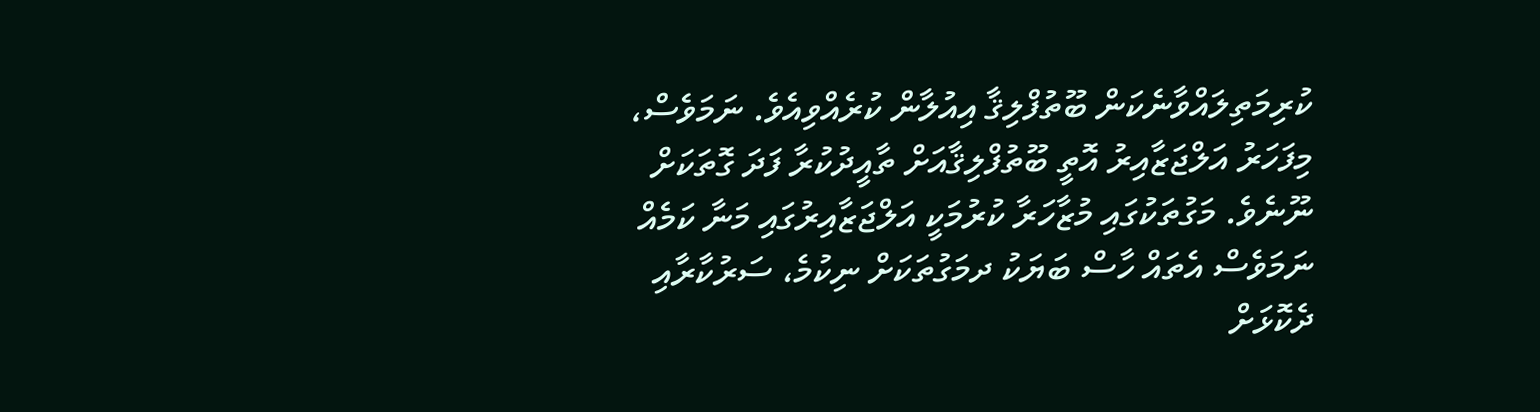ކުރިމަތިލައްވާނެކަން ބޫތުފްލިޤާ އިއުލާން ކުރެއްވިއެވެ. ނަމަވެސް، މިފަހަރު އަލްޖަޒާއިރު އޮތީ ބޫތުފްލިޤާއަށް ތާއީދުކުރާ ފަދަ ގޮތަކަށް ނޫނެވެ. މަގުތަކުގައި މުޒާހަރާ ކުރުމަކީ އަލްޖަޒާއިރުގައި މަނާ ކަމެއް ނަމަވެސް އެތައް ހާސް ބަޔަކު ދމަގުތަކަށް ނިކުމެ، ސަރުކާރާއި ދެކޮޅަށް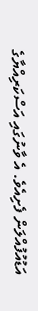އަޑުއުފުއްލަން ފެށިއެވެ. އެ ވާނުގައި އަސްކަރިއްޔާގެ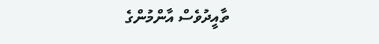ތާއީދުވެސް އާންމުންގެ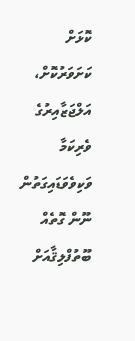ކޮޅަށް ކަށަވަރުކޮށް، އަލްޖަޒާއިރުގެ ވެރިކަމާ ވަކިވެވަޑައިގަތުން ނޫން ގޮތެއް ބޫތުފްލިޤާއަށް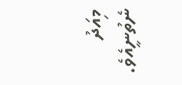މިއަދު ނެތުނީއެވެ.